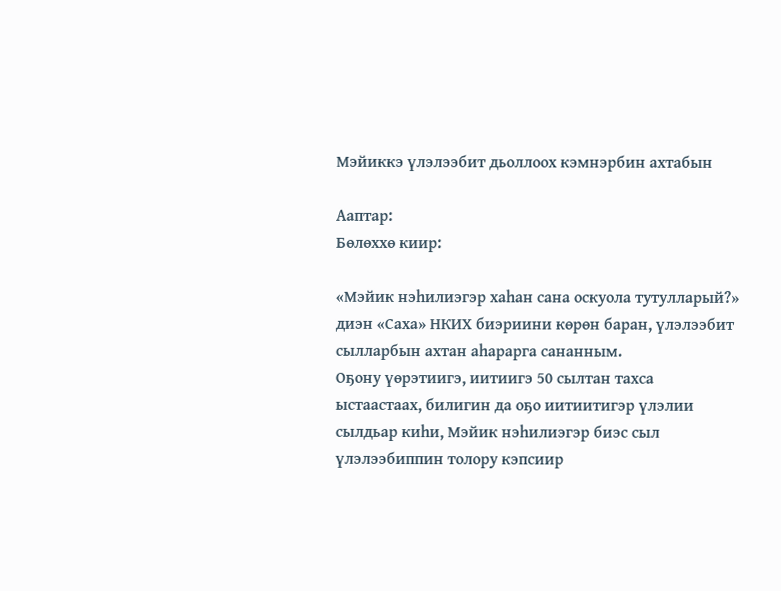Мэйиккэ үлэлээбит дьоллоох кэмнэрбин ахтабын

Ааптар:
Бөлөххө киир:

«Мэйик нэһилиэгэр хаһан сана оскуола тутулларый?» диэн «Саха» НКИХ биэриини көрөн баран, үлэлээбит сылларбын ахтан аһарарга сананным.
Оҕону үөрэтиигэ, иитиигэ 50 сылтан тахса ыстаастаах, билигин да оҕо иитиитигэр үлэлии сылдьар киһи, Мэйик нэһилиэгэр биэс сыл үлэлээбиппин толору кэпсиир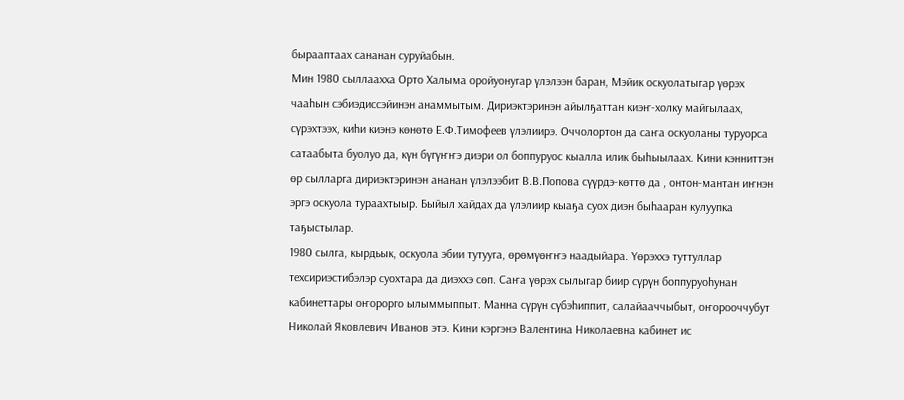бырааптаах сананан суруйабын.
Мин 1980 сыллаахха Орто Халыма оройуонугар үлэлээн баран, Мэйик оскуолатыгар үөрэх чааһын сэбиэдиссэйинэн анаммытым. Дириэктэринэн айылҕаттан киэҥ-холку майгылаах, сүрэхтээх, киһи киэнэ көнөтө Е.Ф.Тимофеев үлэлиирэ. Оччолортон да саҥа оскуоланы туруорса сатаабыта буолуо да, күн бүгүҥҥэ диэри ол боппуруос кыалла илик быһыылаах. Кини кэнниттэн өр сылларга дириэктэринэн ананан үлэлээбит В.В.Попова сүүрдэ-көттө да , онтон-мантан иҥнэн эргэ оскуола тураахтыыр. Быйыл хайдах да үлэлиир кыаҕа суох диэн быһааран кулуупка таҕыстылар.
1980 сылга, кырдьык, оскуола эбии тутууга, өрөмүөҥҥэ наадыйара. Үөрэххэ туттуллар техсириэстибэлэр суохтара да диэххэ сөп. Саҥа үөрэх сылыгар биир сүрүн боппуруоһунан кабинеттары оҥорорго ылыммыппыт. Манна сүрүн сүбэһиппит, салайааччыбыт, оҥорооччубут Николай Яковлевич Иванов этэ. Кини кэргэнэ Валентина Николаевна кабинет ис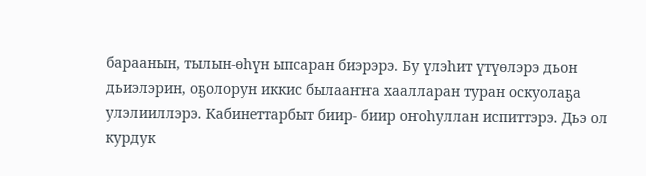бараанын, тылын-өһүн ыпсаран биэрэрэ. Бу үлэһит үтүөлэрэ дьон дьиэлэрин, оҕолорун иккис былааҥҥа хаалларан туран оскуолаҕа улэлииллэрэ. Кабинеттарбыт биир- биир оҥоһуллан испиттэрэ. Дьэ ол курдук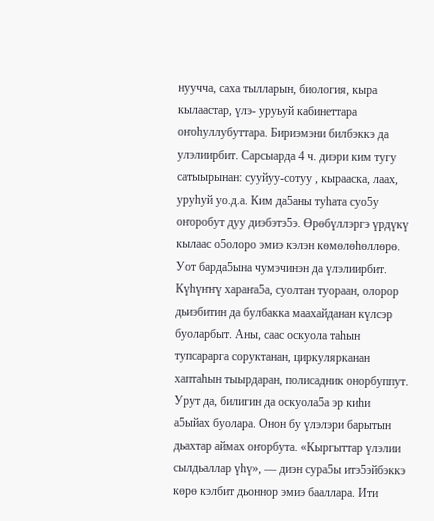нуучча, саха тылларын, биология, кыра кылаастар, үлэ- уруьуй кабинеттара оҥоһуллубуттара. Бириэмэни билбэккэ да улэлиирбит. Сарсыарда 4 ч. диэри ким тугу сатыырынан: сууйуу-сотуу , кырааска, лаах, уруһуй уо.д.а. Ким да5аны туһата суо5у оҥоробут дуу диэбэтэ5э. Өрөбүллэргэ үрдүкү кылаас о5олоро эмиэ кэлэн көмөлөһөллөрө. Уот барда5ына чумэчинэн да үлэлиирбит. Күһүҥҥү хараҥа5а, суолтан туораан, олорор дьиэбитин да булбакка маахайданан күлсэр буоларбыт. Аны, саас оскуола таһын тупсарарга соруктанан, циркулярканан хаптаһын тыырдаран, полисадник онорбуппут. Урут да, билигин да оскуола5а эр киһи а5ыйах буолара. Онон бу үлэлэри барытын дьахтар аймах оҥорбута. «Кыргыттар үлэлии сылдьаллар үһү», — диэн сура5ы итэ5эйбэккэ көрө кэлбит дьоннор эмиэ бааллара. Ити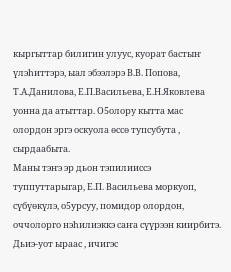кыргыттар билигин улуус, куорат бастыҥ үлэһиттэрэ, ыал эбээлэрэ В.В. Попова, Т.А.Данилова, Е.П.Васильева, Е.Н.Яковлева уонна да атыттар. О5олору кытта мас олордон эргэ оскуола өссө тупсубута , сырдаабыта.
Маны тэҥэ эр дьон тэпилииссэ туппуттарыгар, Е.П. Васильева моркуоп, сүбүөкүлэ, о5урсуу, помидор олордон, оччолорго нэһилиэккэ саҥа сүүрээн киирбитэ. Дьиэ-уот ыраас , ичигэс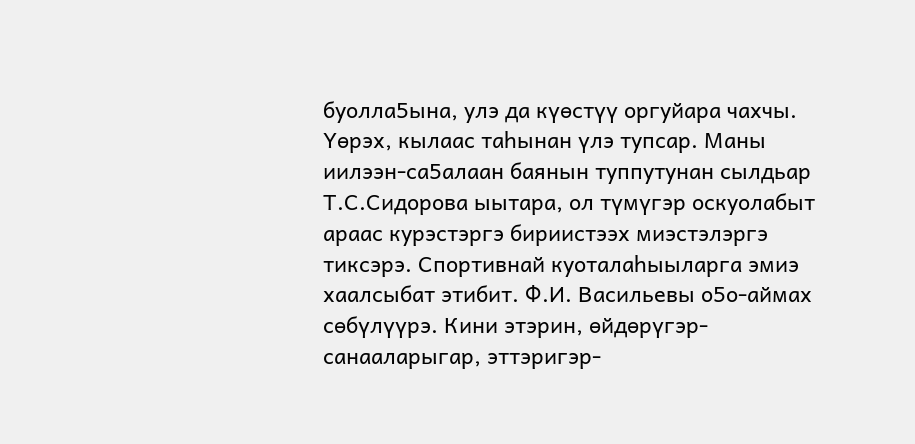буолла5ына, улэ да күөстүү оргуйара чахчы. Үөрэх, кылаас таһынан үлэ тупсар. Маны иилээн-са5алаан баянын туппутунан сылдьар Т.С.Сидорова ыытара, ол түмүгэр оскуолабыт араас курэстэргэ бириистээх миэстэлэргэ тиксэрэ. Спортивнай куоталаһыыларга эмиэ хаалсыбат этибит. Ф.И. Васильевы о5о-аймах сөбүлүүрэ. Кини этэрин, өйдөрүгэр-санааларыгар, эттэригэр-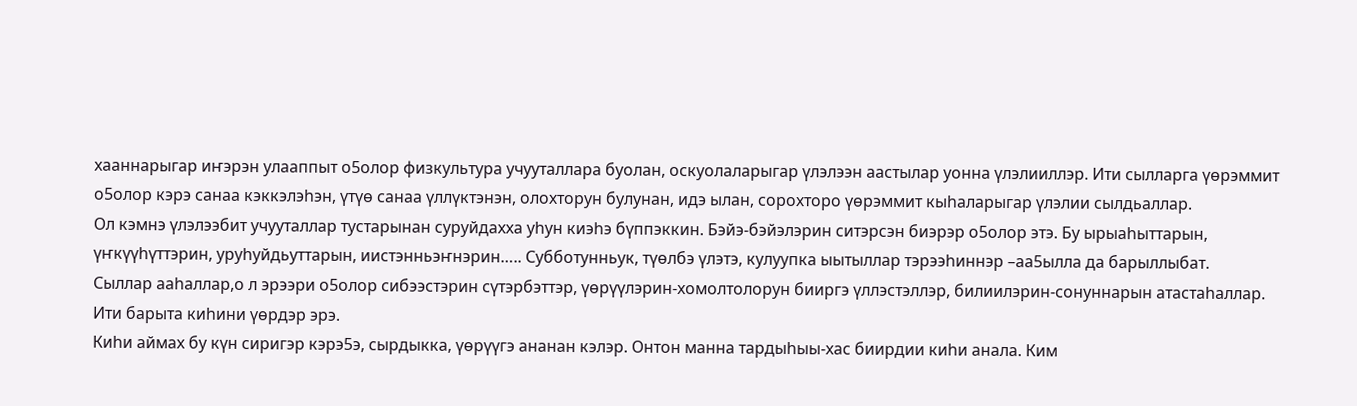хааннарыгар иҥэрэн улааппыт о5олор физкультура учууталлара буолан, оскуолаларыгар үлэлээн аастылар уонна үлэлииллэр. Ити сылларга үөрэммит о5олор кэрэ санаа кэккэлэһэн, үтүө санаа үллүктэнэн, олохторун булунан, идэ ылан, сорохторо үөрэммит кыһаларыгар үлэлии сылдьаллар.
Ол кэмнэ үлэлээбит учууталлар тустарынан суруйдахха уһун киэһэ бүппэккин. Бэйэ-бэйэлэрин ситэрсэн биэрэр о5олор этэ. Бу ырыаһыттарын, үҥкүүһүттэрин, уруһуйдьуттарын, иистэнньэҥнэрин….. Субботунньук, түөлбэ үлэтэ, кулуупка ыытыллар тэрээһиннэр –аа5ылла да барыллыбат.
Сыллар ааһаллар,о л эрээри о5олор сибээстэрин сүтэрбэттэр, үөрүүлэрин-хомолтолорун бииргэ үллэстэллэр, билиилэрин-сонуннарын атастаһаллар. Ити барыта киһини үөрдэр эрэ.
Киһи аймах бу күн сиригэр кэрэ5э, сырдыкка, үөрүүгэ ананан кэлэр. Онтон манна тардыһыы-хас биирдии киһи анала. Ким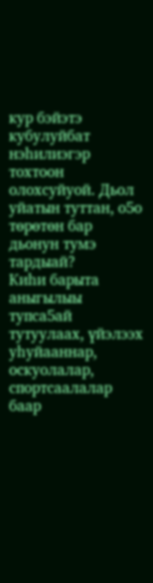кур бэйэтэ кубулуйбат нэһилиэгэр тохтоон олохсуйуой. Дьол уйатын туттан, о5о төрөтөн бар дьонун тумэ тардыай?
Киһи барыта аныгылыы тупса5ай тутуулаах, үйэлээх уһуйааннар, оскуолалар, спортсаалалар баар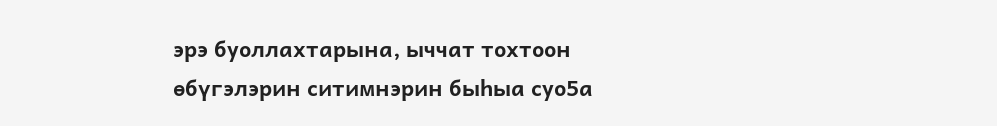эрэ буоллахтарына, ыччат тохтоон өбүгэлэрин ситимнэрин быһыа суо5а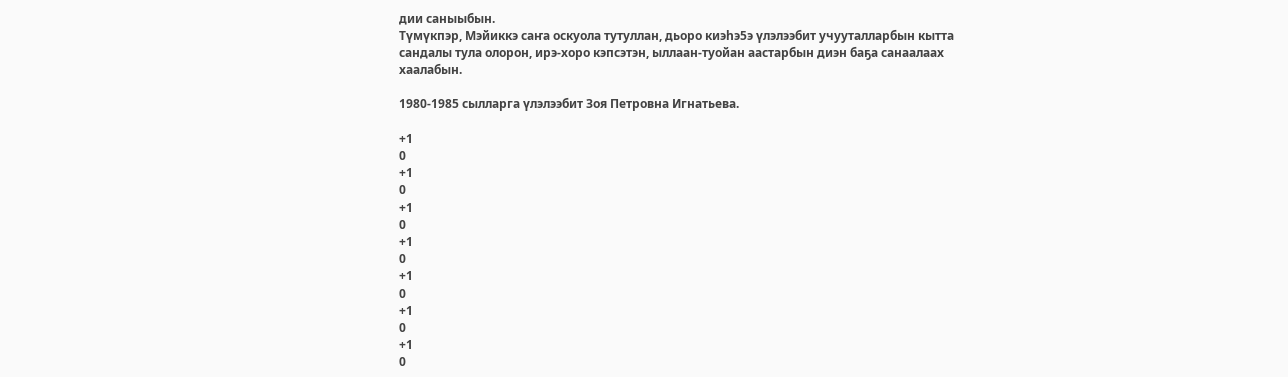дии саныыбын.
Түмүкпэр, Мэйиккэ саҥа оскуола тутуллан, дьоро киэһэ5э үлэлээбит учууталларбын кытта сандалы тула олорон, ирэ-хоро кэпсэтэн, ыллаан-туойан аастарбын диэн баҕа санаалаах хаалабын.

1980-1985 сылларга үлэлээбит Зоя Петровна Игнатьева.

+1
0
+1
0
+1
0
+1
0
+1
0
+1
0
+1
0